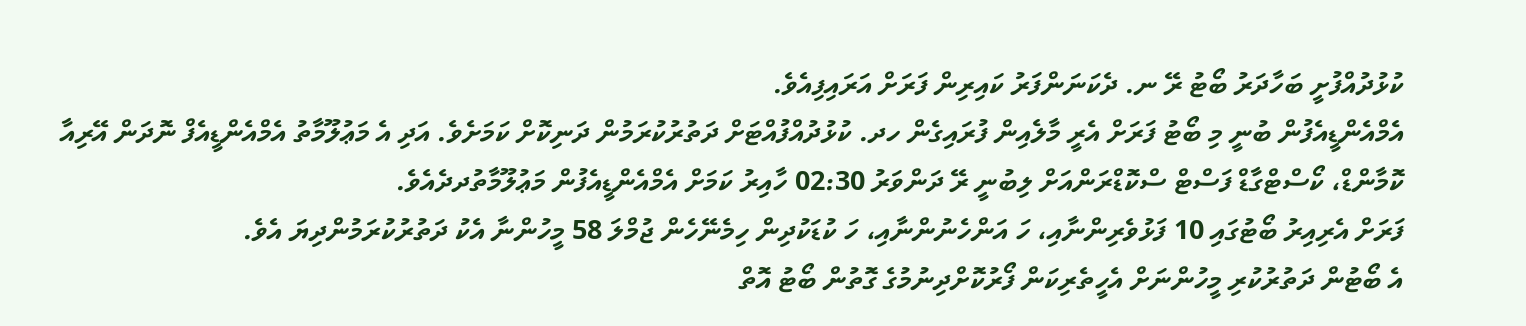ކުޅުދުއްފުށީ ބަހާދަރު ބޯޓު ރޭ ނ. ދެކަނަންފަރު ކައިރިން ފަރަށް އަރައިފިއެވެ.
އެމްއެންޑީއެފުން ބުނީ މި ބޯޓު ފަރަށް އެރީ މާލެއިން ފުރައިގެން ހދ. ކުޅުދުއްފުއްޓަށް ދަތުރުކުރަމުން ދަނިކޮށް ކަމަށެވެ. އަދި އެ މަޢުލޫމާތު އެމްއެންޑީއެފް ނޮދަން އޭރިއާ ކޮމާންޑް، ކޯސްޓްގާޑް ފަސްޓް ސްކޮޑްރަންއަށް ލިބުނީ ރޭ ދަންވަރު 02:30 ހާއިރު ކަމަށް އެމްއެންޑީއެފުން މަޢުލޫމާތުދދެއެވެ.
ފަރަށް އެރިއިރު ބޯޓުގައި 10 ފަޅުވެރިންނާއި، ހަ އަންހެނުންނާއި، ހަ ކުޑަކުދިން ހިމެނޭހެން ޖުމްލަ 58 މީހުންނާ އެކު ދަތުރުކުރަމުންދިޔަ އެވެ.
އެ ބޯޓުން ދަތުރުކުރި މީހުންނަށް އެހީތެރިކަން ފޯރުކޮށްދިނުމުގެ ގޮތުން ބޯޓު އޮތް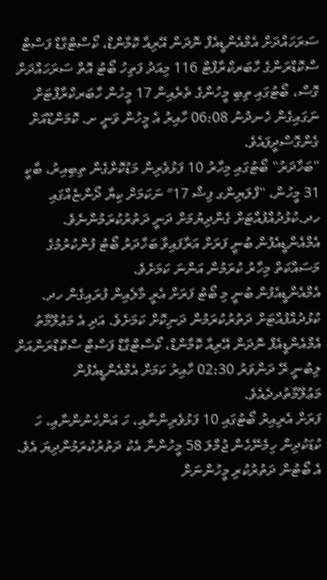ސަރަހައްދަށް އެމްއެންޑީއެފް ނޮދަން އޭރިއާ ކޮމާންޑް، ކޯސްޓްގާޑް ފަސްޓް ސްކޮޑްރަންގެ ހާބަރކްރާފްޓް 116 މިއަދު ފަތިހު ބޯޓު އޮތް ސަރަހައްދަށް ގޮސް، ބޯޓުގައި ތިބި މީހުންގެ ތެރެއިން 17 މީހުން ހާބަރކްރާފްޓަށް ނަގައިގެން ހެނދުނު 06:08 ހާއިރު އެ މީހުން ވަނީ ށ. ކޮމަންޑޫއަށް ގެންގޮސްދީފައެވެ.
"ބަހާދަރު" ބޯޓުގައި މިހާރު 10 ފަޅުވެރިން މަޑުކޮށްގެން ތިބިއިރު، ބާކީ 31 މީހުން، "ފްލަޔިންގ ފިޝް 17″ ނަކަމަށް ކިޔާ ދޯންޏެއްގައި ހދ.ކުޅުދުއްފުއްޓަށް ގެންދިޔުމަށް ދަނީ ދަތުރުކުރަމުންނެވެ.
އެމްއެންޑީއެފުން ބުނީ ފަރަށް އަރާފައިވާ ބަހާދަރު ބޯޓު ފުންކުރުމުގެ މަސައްކަތް މިހާރު ކުރަމުން އަންނަ ކަމަށެވެ.
އެމްއެންޑީއެފުން ބުނީ މި ބޯޓު ފަރަށް އެރީ މާލެއިން ފުރައިގެން ހދ. ކުޅުދުއްފުއްޓަށް ދަތުރުކުރަމުން ދަނިކޮށް ކަމަށެވެ. އަދި އެ މަޢުލޫމާތު އެމްއެންޑީއެފް ނޮދަން އޭރިއާ ކޮމާންޑް، ކޯސްޓްގާޑް ފަސްޓް ސްކޮޑްރަންއަށް ލިބުނީ ރޭ ދަންވަރު 02:30 ހާއިރު ކަމަށް އެމްއެންޑީއެފުން މަޢުލޫމާތުދދެއެވެ.
ފަރަށް އެރިއިރު ބޯޓުގައި 10 ފަޅުވެރިންނާއި، ހަ އަންހެނުންނާއި، ހަ ކުޑަކުދިން ހިމެނޭހެން ޖުމްލަ 58 މީހުންނާ އެކު ދަތުރުކުރަމުންދިޔަ އެވެ.
އެ ބޯޓުން ދަތުރުކުރި މީހުންނަށް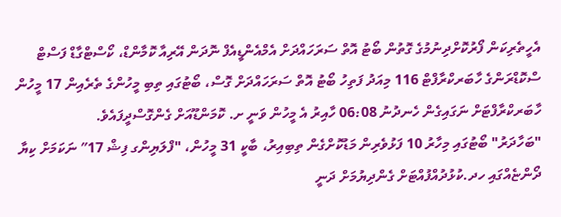އެހީތެރިކަން ފޯރުކޮށްދިނުމުގެ ގޮތުން ބޯޓު އޮތް ސަރަހައްދަށް އެމްއެންޑީއެފް ނޮދަން އޭރިއާ ކޮމާންޑް، ކޯސްޓްގާޑް ފަސްޓް ސްކޮޑްރަންގެ ހާބަރކްރާފްޓް 116 މިއަދު ފަތިހު ބޯޓު އޮތް ސަރަހައްދަށް ގޮސް، ބޯޓުގައި ތިބި މީހުންގެ ތެރެއިން 17 މީހުން ހާބަރކްރާފްޓަށް ނަގައިގެން ހެނދުނު 06:08 ހާއިރު އެ މީހުން ވަނީ ށ. ކޮމަންޑޫއަށް ގެންގޮސްދީފައެވެ.
"ބަހާދަރު" ބޯޓުގައި މިހާރު 10 ފަޅުވެރިން މަޑުކޮށްގެން ތިބިއިރު، ބާކީ 31 މީހުން، "ފްލަޔިންގ ފިޝް 17″ ނަކަމަށް ކިޔާ ދޯންޏެއްގައި ހދ.ކުޅުދުއްފުއްޓަށް ގެންދިޔުމަށް ދަނީ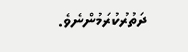ދަތުރުކުރަމުންނެވެ.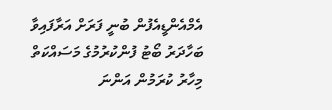އެމްއެންޑީއެފުން ބުނީ ފަރަށް އަރާފައިވާ ބަހާދަރު ބޯޓު ފުންކުރުމުގެ މަސައްކަތް މިހާރު ކުރަމުން އަންނަ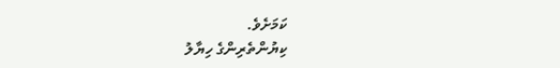ކަމަށެވެ.
ކިޔުންތެރިންގެ ހިޔާލު